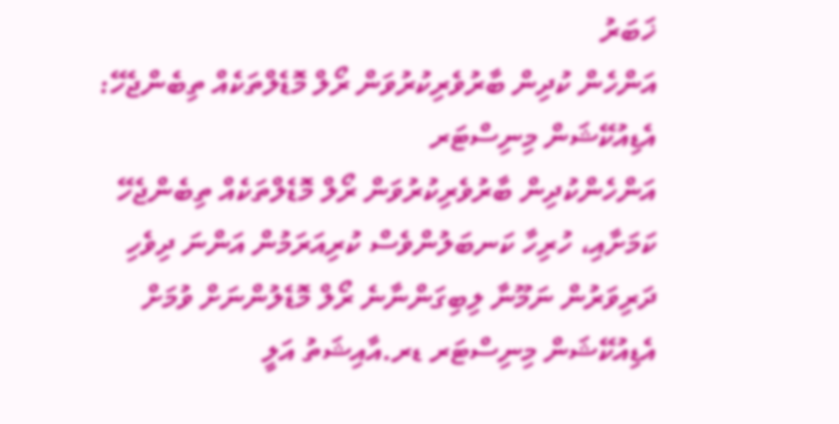ޚަބަރު
އަންހެން ކުދިން ބާރުވެރިކުރުވަން ރޯލް މޮޑެލްތަކެއް ތިބެންޖެހޭ: އެޑިއުކޭޝަން މިނިސްޓަރ
އަންހެންކުދިން ބާރުވެރިކުރުވަން ރޯލް މޮޑެލްތަކެއް ތިބެންޖެހޭ ކަމަށާއި، ހުރިހާ ކަނބަލުންވެސް ކުރިއަރަމުން އަންނަ ދިވެހި ދަރިވަރުން ނަމޫނާ ލިބިގަންނާނެ ރޯލް މޮޑެލުންނަށް ވުމަށް އެޑިއުކޭޝަން މިނިސްޓަރ ޑރ.އާއިޝަތު އަލީ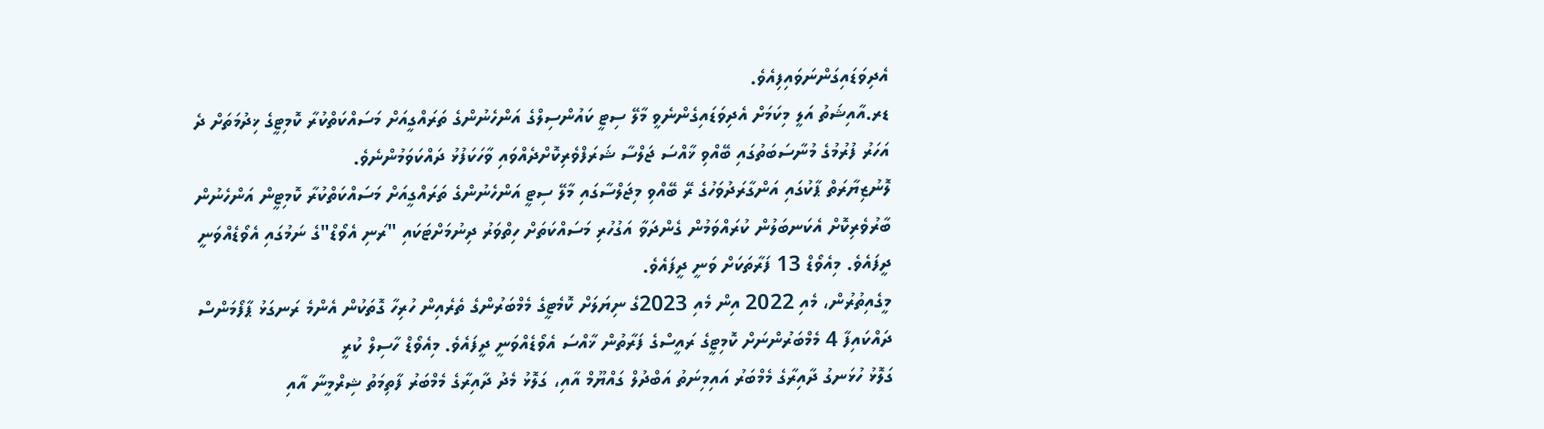އެދިވަޑައިގަންނަވައިފިއެވެ.
ޑރ.އާއިޝަތު އަލީ މިކަމަށް އެދިވަޑައިގެންނެވީ މާލޭ ސިޓީ ކައުންސިލްގެ އަންހެނުންގެ ތަރައްގީއަށް މަސައްކަތްކުރާ ކޮމިޓީގެ ޚިދުމަތަށް ދެ އަހަރު ފުރުމުގެ މުނާސަބަތުގައި ބޭއްވި ޚާއްސަ ޖަލްސާ ޝަރަފްވެރިކޮށްދެއްވައި ވާހަކަފުޅު ދައްކަވަމުންނެވެ.
ލޮނުޒިޔާރަތް ޕާކުގައި އަންގާރަދުވަހުގެ ރޭ ބޭއްވި މިޖަލްސާގައި މާލޭ ސިޓީ އަންހެނުންގެ ތަރައްގީއަށް މަސައްކަތްކުރާ ކޮމިޓީން އަންހެނުން ބާރުވެރިކޮށް އެކަނބަލުން ކުރައްވަމުން ގެންދަވާ އަގުހުރި މަސައްކަތަށް ހިތްވަރު ދިނުމަށްޓަކައި "ރަނި އެވޯޑް"ގެ ނަމުގައި އެވޯޑެއްވަނީ ދީފައެވެ. މިއެވޯޑް 13 ފަރާތަކަށް ވަނީ ދީފައެވެ.
މީގެއިތުރުން، މެއި 2022 އިން މެއި 2023ގެ ނިޔަލަށް ކޮމެޓީގެ މެމްބަރުންގެ ތެރެއިން ހުރިހާ ގޮތަކުން އެންމެ ރަނގަޅު ޕާފޯމަންސް ދައްކައިފާ 4 މެމްބަރުންނަށް ކޮމިޓީގެ ރައީސްގެ ފަރާތުން ޚާއްސަ އެވޯޑެއްވަނީ ދީފައެވެ. މިއެވޯޑް ހާސިލް ކުރީ
ގަލޮޅު ހުޅަނގު ދާއިރާގެ މެމްބަރު އައިމިނަތު އަބްދުލް ގައްޔޫމް އާއި، ގަލޮޅު މެދު ދާއިރާގެ މެމްބަރު ފާތިމަތު ޝިރްމީނާ އާއި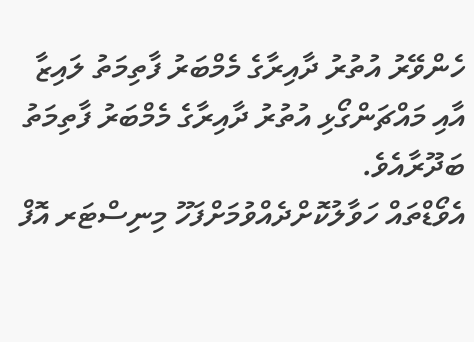ހެންވޭރު އުތުރު ދާއިރާގެ މެމްބަރު ފާތިމަތު ލައިޒާ އާއި މައްޗަންގޯޅި އުތުރު ދާއިރާގެ މެމްބަރު ފާތިމަތު ބަދޫރާއެވެ.
އެވޯޑްތައް ހަވާލުކޮށްދެއްވުމަށްފަހޫ މިނިސްޓަރ އޮފް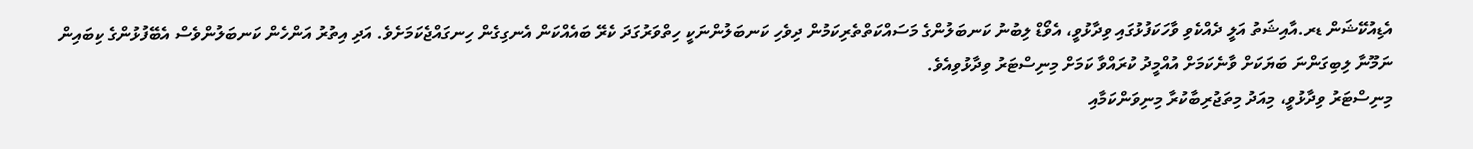އެޑިއުކޭޝަން ޑރ.އާއިޝަތު އަލީ ދެއްކެވި ވާހަކަފުޅުގައި ވިދާޅުވީ، އެވޯޑް ލިބުނު ކަނބަލުންގެ މަސައްކަތްތެރިކަމުން ދިވެހި ކަނބަލުންނަކީ ހިތްވަރުގަދަ ކެރޭ ބައެއްކަން އެނގިގެން ހިނގައްޖެކަމަށެވެ. އަދި އިތުރު އަންހެން ކަނބަލުންވެސް އެބޭފުޅުންގެ ކިބައިން ނަމޫނާ ލިބިގަންނަ ބަޔަކަށް ވާނެކަމަށް އުއްމީދު ކުރައްވާ ކަމަށް މިނިސްޓަރު ވިދާޅުވިއެވެ.
މިނިސްޓަރު ވިދާޅުވީ، މިއަދު މިތަޖުރިބާކުރާ މިނިވަންކަމާއި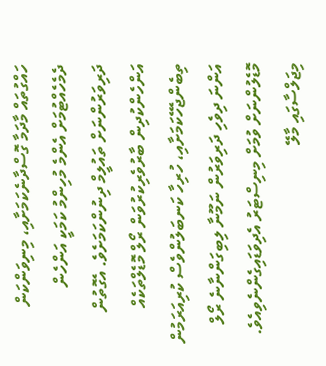ހައްގުތައް މާދަމާ ގޮސްދާނެކަމަށާއި، މިނިވަންކަން ދެމެހެއްޓުމަށް އެންމެ މުހިންމު ކަމަކީ އަންހެން ދަރިވަރުންނަށް ތައުލީމް ދިނުންކަމަށެވެ. އެގޮތުން އަންހެންކުދިން ބާރުވެރިކުރުވަން ރޯލް މޮޑެލްތަކެއް ތިބެންޖެހޭކަމަށާއި، ހުރިހާ ކަނބަލުންވެސް ކުރިއަރަމުން އަންނަ ދިވެހި ދަރިވަރުން ނަމޫނާ ލިބިގަންނާނެ ރޯލް މޮޑެލުންނަށް ވުމަށް މިނިސްޓަރު އެދިވަޑައިގެންނެވިއެވެ.
މިޖަލްސާގައި މާލޭ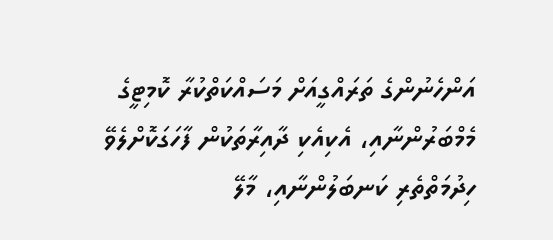އަންހެނުންގެ ތަރައްގީއަށް މަސައްކަތްކުރާ ކޮމިޓީގެ މެމްބަރުންނާއި، އެކިއެކި ދާއިރާތަކުން ފާހަގަކޮށްލެވޭ ހިދުމަތްތެރި ކަނބަލުންނާއި، މާލޭ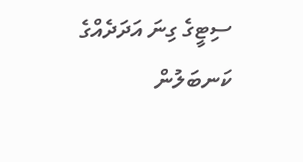ސިޓީގެ ގިނަ އަދަދެއްގެ ކަނބަލުން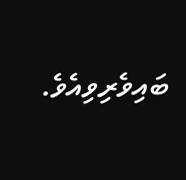ބައިވެރިވިއެވެ.